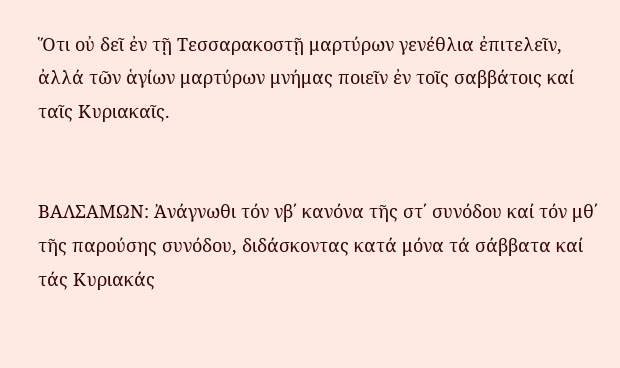Ὅτι οὐ δεῖ ἐν τῇ Τεσσαρακοστῇ μαρτύρων γενέθλια ἐπιτελεῖν, ἀλλά τῶν ἁγίων μαρτύρων μνήμας ποιεῖν ἐν τοῖς σαββάτοις καί ταῖς Κυριακαῖς.


ΒΑΛΣΑΜΩΝ: Ἀνάγνωθι τόν νβ΄ κανόνα τῆς στ΄ συνόδου καί τόν μθ΄ τῆς παρούσης συνόδου, διδάσκοντας κατά μόνα τά σάββατα καί τάς Κυριακάς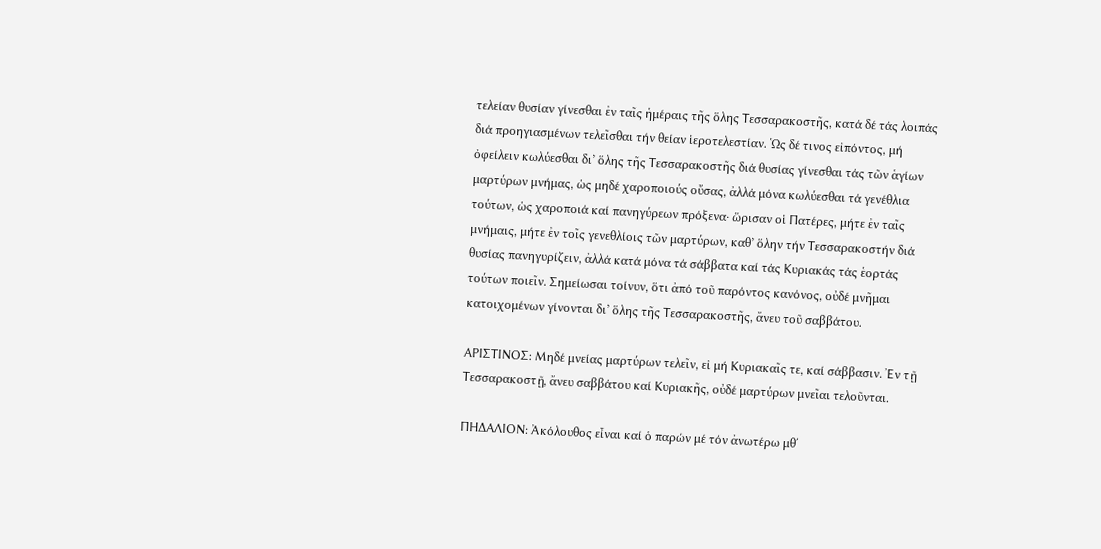τελείαν θυσίαν γίνεσθαι ἐν ταῖς ἡμέραις τῆς ὅλης Τεσσαρακοστῆς, κατά δέ τάς λοιπάς διά προηγιασμένων τελεῖσθαι τήν θείαν ἱεροτελεστίαν. Ὡς δέ τινος εἰπόντος, μή ὀφείλειν κωλύεσθαι δι’ ὅλης τῆς Τεσσαρακοστῆς διά θυσίας γίνεσθαι τάς τῶν ἁγίων μαρτύρων μνήμας, ὡς μηδέ χαροποιούς οὔσας, ἀλλά μόνα κωλύεσθαι τά γενέθλια τούτων, ὡς χαροποιά καί πανηγύρεων πρόξενα∙ ὥρισαν οἱ Πατέρες, μήτε ἐν ταῖς μνήμαις, μήτε ἐν τοῖς γενεθλίοις τῶν μαρτύρων, καθ’ ὅλην τήν Τεσσαρακοστήν διά θυσίας πανηγυρίζειν, ἀλλά κατά μόνα τά σάββατα καί τάς Κυριακάς τάς ἑορτάς τούτων ποιεῖν. Σημείωσαι τοίνυν, ὅτι ἀπό τοῦ παρόντος κανόνος, οὐδέ μνῆμαι κατοιχομένων γίνονται δι’ ὅλης τῆς Τεσσαρακοστῆς, ἄνευ τοῦ σαββάτου.

ΑΡΙΣΤΙΝΟΣ: Μηδέ μνείας μαρτύρων τελεῖν, εἰ μή Κυριακαῖς τε, καί σάββασιν. Ἐν τῇ Τεσσαρακοστῇ, ἄνευ σαββάτου καί Κυριακῆς, οὐδέ μαρτύρων μνεῖαι τελοῦνται.

ΠΗΔΑΛΙΟΝ: Ἀκόλουθος εἶναι καί ὁ παρών μέ τόν ἀνωτέρω μθ΄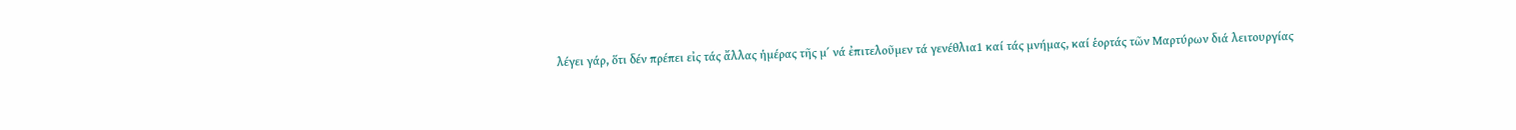λέγει γάρ, ὅτι δέν πρέπει εἰς τάς ἄλλας ἡμέρας τῆς μ΄ νά ἐπιτελοῦμεν τά γενέθλια1 καί τάς μνήμας, καί ἑορτάς τῶν Μαρτύρων διά λειτουργίας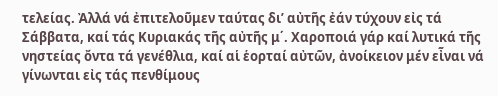τελείας. Ἀλλά νά ἐπιτελοῦμεν ταύτας δι’ αὐτῆς ἐάν τύχουν εἰς τά Σάββατα, καί τάς Κυριακάς τῆς αὐτῆς μ΄. Χαροποιά γάρ καί λυτικά τῆς νηστείας ὄντα τά γενέθλια, καί αἱ ἑορταί αὐτῶν, ἀνοίκειον μέν εἶναι νά γίνωνται εἰς τάς πενθίμους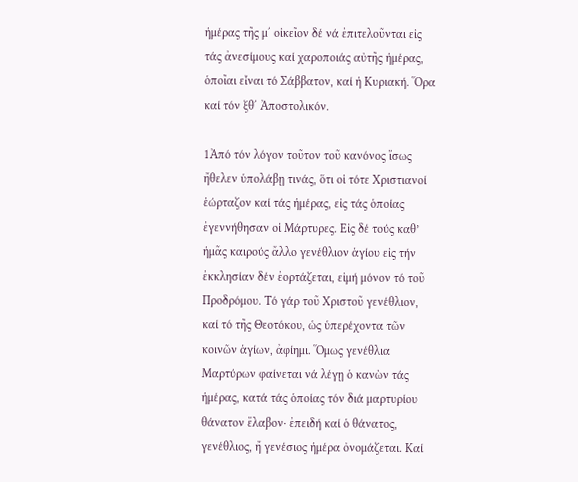ἡμέρας τῆς μ΄ οἰκεῖον δέ νά ἐπιτελοῦνται εἰς τάς ἀνεσίμους καί χαροποιάς αὐτῆς ἡμέρας, ὁποῖαι εἶναι τό Σάββατον, καί ἡ Κυριακή. Ὅρα καί τόν ξθ΄ Ἀποστολικόν.

1Ἀπό τόν λόγον τοῦτον τοῦ κανόνος ἴσως ἤθελεν ὑπολάβῃ τινάς, ὅτι οἱ τότε Χριστιανοί ἑώρταζον καί τάς ἡμέρας, εἰς τάς ὁποίας ἐγεννήθησαν οἱ Μάρτυρες. Εἰς δέ τούς καθ’ ἡμᾶς καιρούς ἄλλο γενέθλιον ἁγίου εἰς τήν ἐκκλησίαν δέν ἐορτάζεται, εἰμή μόνον τό τοῦ Προδρόμου. Τό γάρ τοῦ Χριστοῦ γενέθλιον, καί τό τῆς Θεοτόκου, ὡς ὑπερέχοντα τῶν κοινῶν ἁγίων, ἀφίημι. Ὅμως γενέθλια Μαρτύρων φαίνεται νά λέγῃ ὁ κανὼν τάς ἡμέρας, κατά τάς ὁποίας τόν διά μαρτυρίου θάνατον ἔλαβον∙ ἐπειδή καί ὁ θάνατος, γενέθλιος, ἤ γενέσιος ἡμέρα ὀνομάζεται. Καί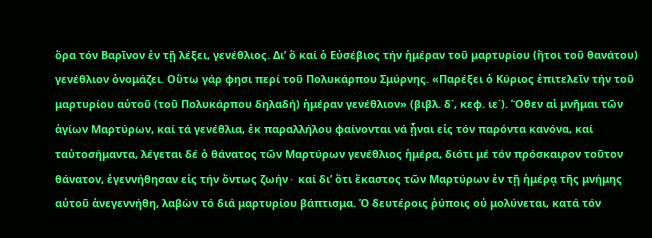ὅρα τόν Βαρῖνον ἐν τῇ λέξει, γενέθλιος. Δι’ ὅ καί ὁ Εὐσέβιος τήν ἡμέραν τοῦ μαρτυρίου (ἤτοι τοῦ θανάτου) γενέθλιον ὀνομάζει. Οὕτω γάρ φησι περί τοῦ Πολυκάρπου Σμύρνης. «Παρέξει ὁ Κύριος ἐπιτελεῖν τήν τοῦ μαρτυρίου αὐτοῦ (τοῦ Πολυκάρπου δηλαδή) ἡμέραν γενέθλιον» (βιβλ. δ΄, κεφ. ιε΄). Ὅθεν αἱ μνῆμαι τῶν ἁγίων Μαρτύρων, καί τά γενέθλια, ἐκ παραλλήλου φαίνονται νά ᾖναι εἰς τόν παρόντα κανόνα, καί ταὐτοσήμαντα, λέγεται δέ ὁ θάνατος τῶν Μαρτύρων γενέθλιος ἡμέρα, διότι μέ τόν πρόσκαιρον τοῦτον θάνατον, ἐγεννήθησαν εἰς τήν ὄντως ζωήν∙ καί δι’ ὅτι ἕκαστος τῶν Μαρτύρων ἐν τῇ ἡμέρᾳ τῆς μνήμης αὐτοῦ ἀνεγεννήθη, λαβὼν τό διά μαρτυρίου βάπτισμα. Ὁ δευτέροις ῥύποις οὐ μολύνεται, κατά τόν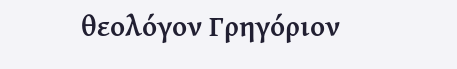θεολόγον Γρηγόριον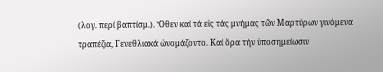(λογ. περί βαπτίσμ.). Ὅθεν καί τά εἰς τάς μνήμας τῶν Μαρτύρων γινόμενα τραπέζια, Γενεθλιακά ὠνομάζοντο. Καί ὅρα τήν ὑποσημείωσιν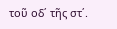τοῦ οδ΄ τῆς στ΄.